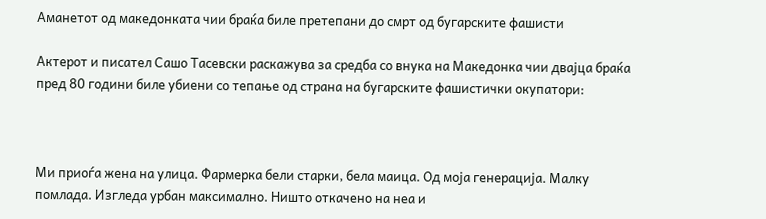Аманетот од македонката чии браќа биле претепани до смрт од бугарските фашисти

Актерот и писател Сашо Тасевски раскажува за средба со внука на Македонка чии двајца браќа пред 80 години биле убиени со тепање од страна на бугарските фашистички окупатори:



Ми приоѓа жена на улица. Фармерка бели старки, бела маица. Од моја генерација. Малку помлада. Изгледа урбан максимално. Ништо откачено на неа и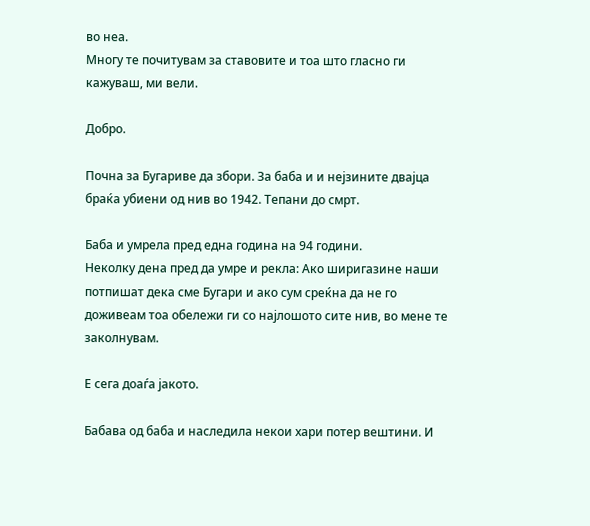во неа.
Многу те почитувам за ставовите и тоа што гласно ги кажуваш, ми вели.

Добро.

Почна за Бугариве да збори. За баба и и нејзините двајца браќа убиени од нив во 1942. Тепани до смрт.

Баба и умрела пред една година на 94 години.
Неколку дена пред да умре и рекла: Ако ширигазине наши потпишат дека сме Бугари и ако сум среќна да не го доживеам тоа обележи ги со најлошото сите нив, во мене те заколнувам.

Е сега доаѓа јакото.

Бабава од баба и наследила некои хари потер вештини. И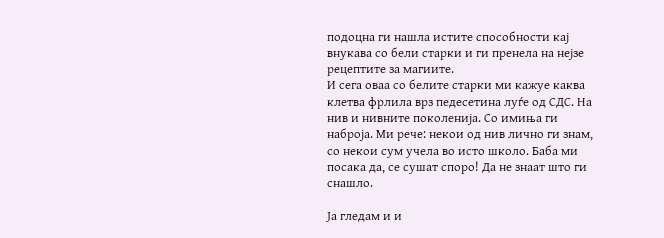подоцна ги нашла истите способности кај внукава со бели старки и ги пренела на нејзе рецептите за магиите.
И сега оваа со белите старки ми кажуе каква клетва фрлила врз педесетина луѓе од СДС. На нив и нивните поколенија. Со имиња ги наброја. Ми рече: некои од нив лично ги знам, со некои сум учела во исто школо. Баба ми посака да, се сушат споро! Да не знаат што ги снашло.

Ја гледам и и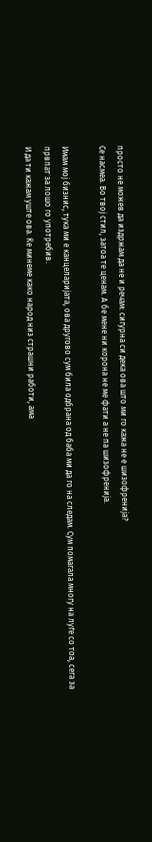просто не можев да издржам да не и речам: сигурна си дека ова што ми го кажа не е шизофренија?
Се насмеа. Во твој стил, затоа те ценам. А бе мене ни корона не ме фати а не па шизофренија.

Имам мој бизнис, тука ми е канцеларијата, ова другово сум била одбрана од баба ми да го на следам. Сум помагала многу на луѓе со тоа, сега за првпат за лошо го употребив.
И да ти кажам уште ова. Ќе минеме како народ низ страшни работи, ама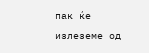пак ќе излеземе од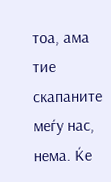тоа, ама тие скапаните меѓу нас, нема. Ќе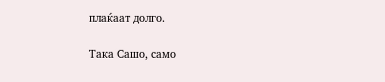плаќаат долго.

Така Сашо, само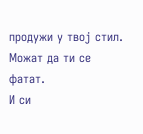продужи у твој стил.
Можат да ти се фатат.
И си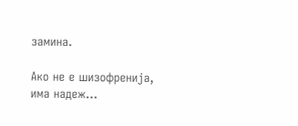замина.

Ако не е шизофренија, има надеж…